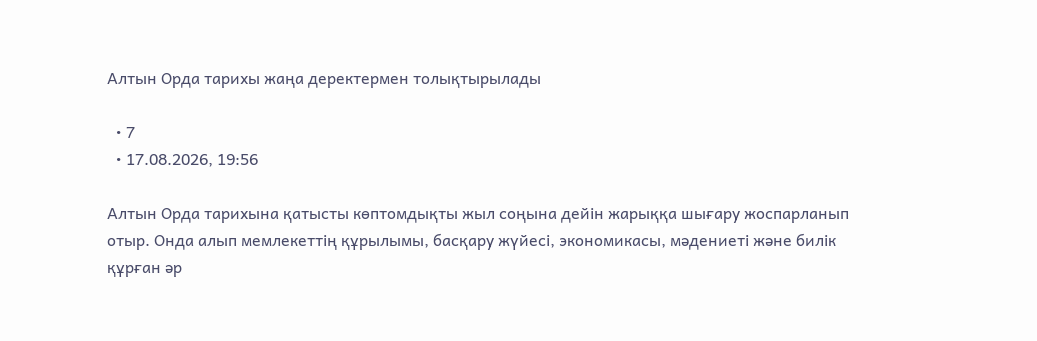Алтын Орда тарихы жаңа деректермен толықтырылады

  • 7
  • 17.08.2026, 19:56

Алтын Орда тарихына қатысты көптомдықты жыл соңына дейін жарыққа шығару жоспарланып отыр. Онда алып мемлекеттің құрылымы, басқару жүйесі, экономикасы, мәдениеті және билік құрған әр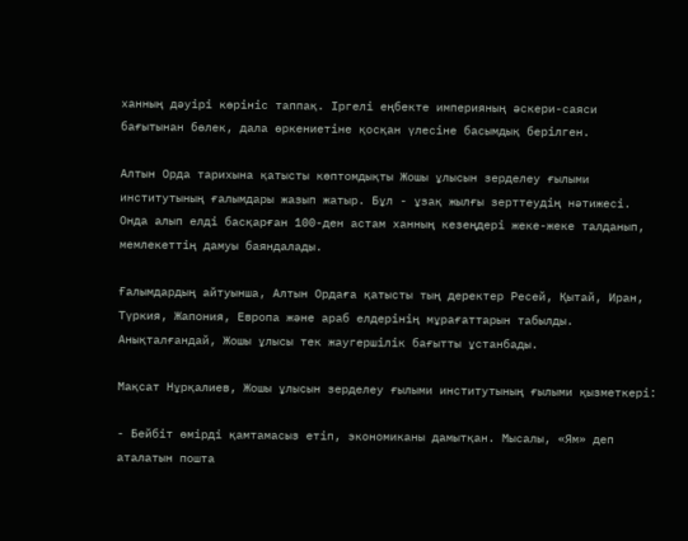ханның дәуірі көрініс таппақ. Іргелі еңбекте империяның әскери-саяси бағытынан бөлек, дала өркениетіне қосқан үлесіне басымдық берілген.

Алтын Орда тарихына қатысты көптомдықты Жошы ұлысын зерделеу ғылыми институтының ғалымдары жазып жатыр. Бұл - ұзақ жылғы зерттеудің нәтижесі. Онда алып елді басқарған 100-ден астам ханның кезеңдері жеке-жеке талданып, мемлекеттің дамуы баяндалады.

Ғалымдардың айтуынша, Алтын Ордаға қатысты тың деректер Ресей, Қытай, Иран, Түркия, Жапония, Европа және араб елдерінің мұрағаттарын табылды. Анықталғандай, Жошы ұлысы тек жаугершілік бағытты ұстанбады.

Мақсат Нұрқалиев, Жошы ұлысын зерделеу ғылыми институтының ғылыми қызметкері:

- Бейбіт өмірді қамтамасыз етіп, экономиканы дамытқан. Мысалы, «Ям» деп аталатын пошта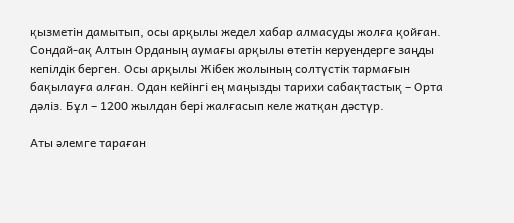қызметін дамытып, осы арқылы жедел хабар алмасуды жолға қойған. Сондай-ақ Алтын Орданың аумағы арқылы өтетін керуендерге заңды кепілдік берген. Осы арқылы Жібек жолының солтүстік тармағын бақылауға алған. Одан кейінгі ең маңызды тарихи сабақтастық – Орта дәліз. Бұл – 1200 жылдан бері жалғасып келе жатқан дәстүр.

Аты әлемге тараған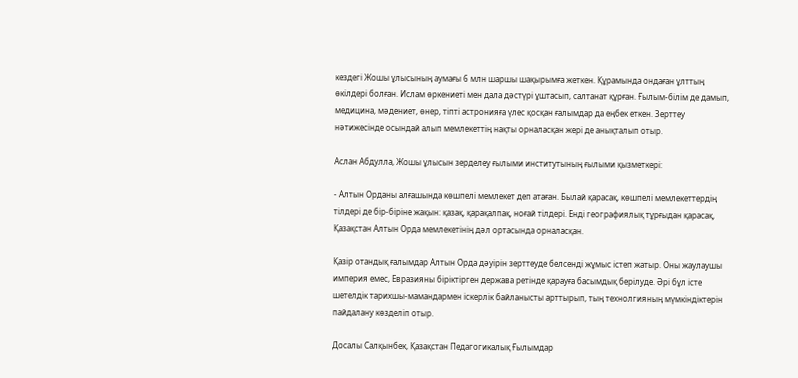кездегі Жошы ұлысының аумағы 6 млн шаршы шақырымға жеткен. Құрамында ондаған ұлттың өкілдері болған. Ислам өркениеті мен дала дәстүрі ұштасып, салтанат құрған. Ғылым-білім де дамып, медицина, мәдениет, өнер, тіпті астронияға үлес қосқан ғалымдар да еңбек еткен. Зерттеу нәтижесінде осындай алып мемлекеттің нақты орналасқан жері де анықталып отыр.

Аслан Абдулла, Жошы ұлысын зерделеу ғылыми институтының ғылыми қызметкері:

- Алтын Орданы алғашында көшпелі мемлекет деп атаған. Былай қарасақ, көшпелі мемлекеттердің тілдері де бір-біріне жақын: қазақ, қарақалпақ, ноғай тілдері. Енді географиялық тұрғыдан қарасақ, Қазақстан Алтын Орда мемлекетінің дәл ортасында орналасқан.

Қазір отандық ғалымдар Алтын Орда дәуірін зерттеуде белсенді жұмыс істеп жатыр. Оны жаулаушы империя емес, Евразияны біріктірген держава ретінде қарауға басымдық берілуде. Әрі бұл істе шетелдік тарихшы-мамандармен іскерлік байланысты арттырып, тың технолгияның мүмкіндіктерін пайдалану көзделіп отыр.

Досалы Салқынбек, Қазақстан Педагогикалық Ғылымдар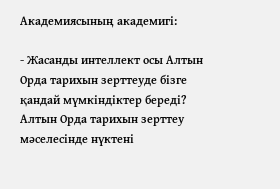Академиясының академигі:

- Жасанды интеллект осы Алтын Орда тарихын зерттеуде бізге қандай мүмкіндіктер береді? Алтын Орда тарихын зерттеу мәселесінде нүктені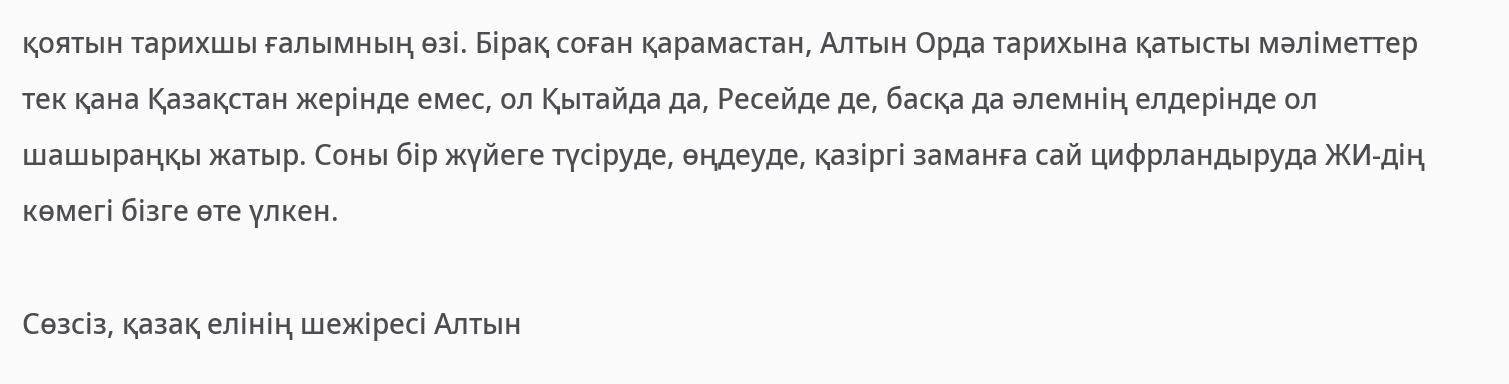қоятын тарихшы ғалымның өзі. Бірақ соған қарамастан, Алтын Орда тарихына қатысты мәліметтер тек қана Қазақстан жерінде емес, ол Қытайда да, Ресейде де, басқа да әлемнің елдерінде ол шашыраңқы жатыр. Соны бір жүйеге түсіруде, өңдеуде, қазіргі заманға сай цифрландыруда ЖИ-дің көмегі бізге өте үлкен.

Сөзсіз, қазақ елінің шежіресі Алтын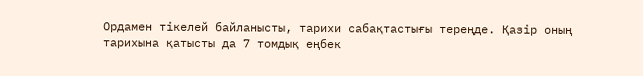Ордамен тікелей байланысты, тарихи сабақтастығы тереңде. Қазір оның тарихына қатысты да 7 томдық еңбек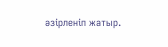әзірленіп жатыр.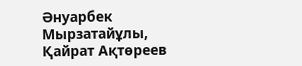Әнуарбек Мырзатайұлы, Қайрат Ақтөреев